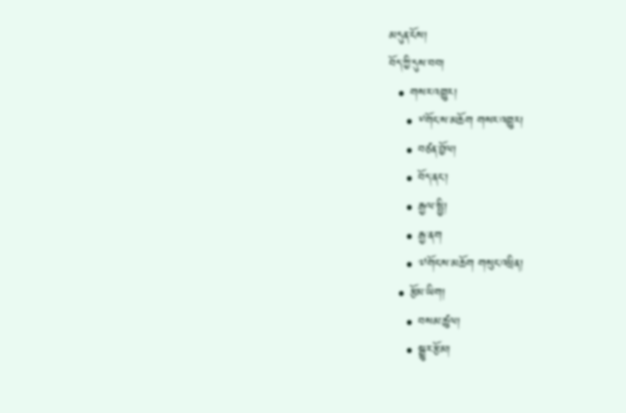མདུན་ངོས།
བོད་ཀྱི་དུས་བབ།
  • གསར་འགྱུར།
    • ༸གོང་ས་མཆོག གསར་འགྱུར།
    • བཙན་བྱོལ།
    • བོད་ནང་།
    • རྒྱལ་སྤྱི།
    • རྒྱ་ནག
    • ༧གོང་ས་མཆོག གསུང་འཕྲིན།
  • རྩོམ་ཡིག།
    • བསམ་ཚུལ།
    • སྒྱུར་རྩོམ།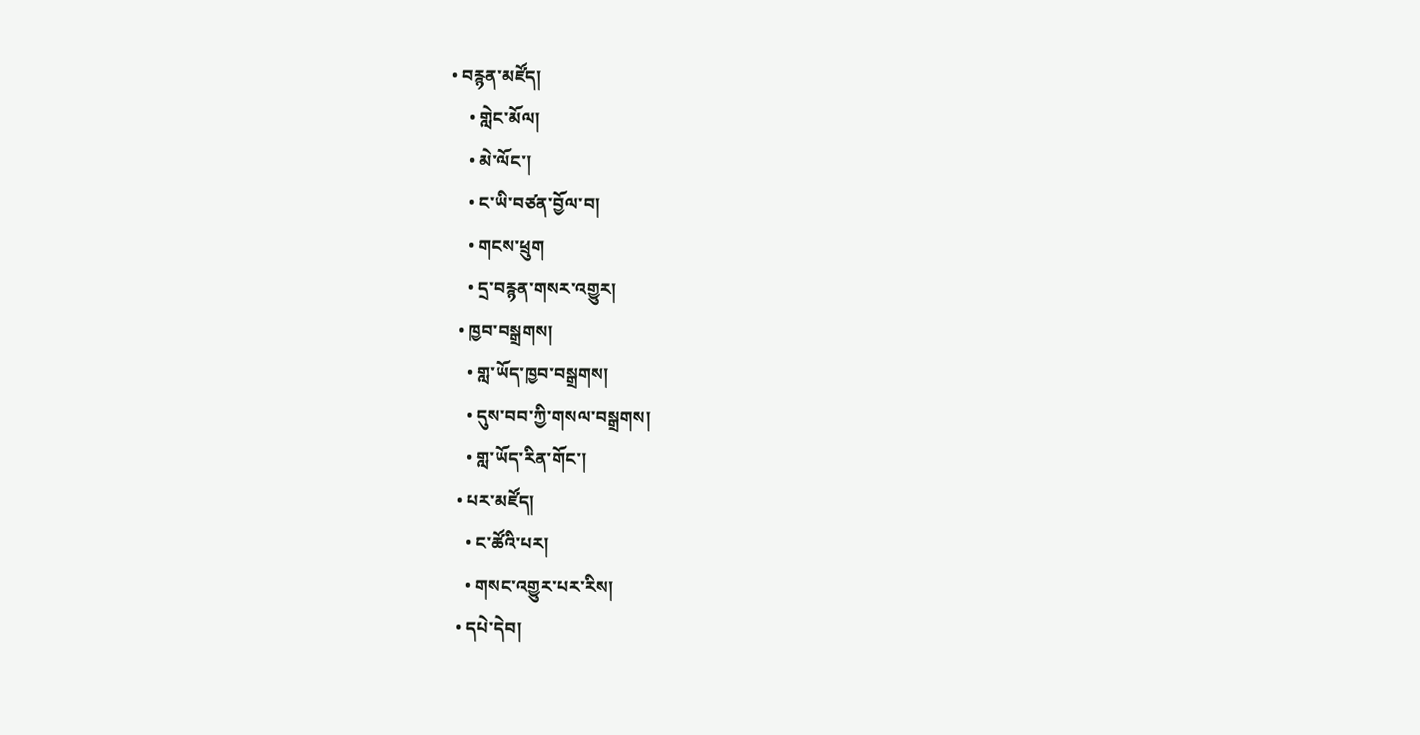• བརྙན་མཛོད།
    • གླེང་མོལ།
    • མེ་ལོང་།
    • ང་ཡི་བཙན་བྱོལ་བ།
    • གངས་ཕྲུག
    • དྲ་བརྙན་གསར་འགྱུར།
  • ཁྱབ་བསྒྲགས།
    • གླ་ཡོད་ཁྱབ་བསྒྲགས།
    • དུས་བབ་ཀྱི་གསལ་བསྒྲགས།
    • གླ་ཡོད་རིན་གོང་།
  • པར་མཛོད།
    • ང་ཚོའི་པར།
    • གསང་འགྱུར་པར་རིས།
  • དཔེ་དེབ།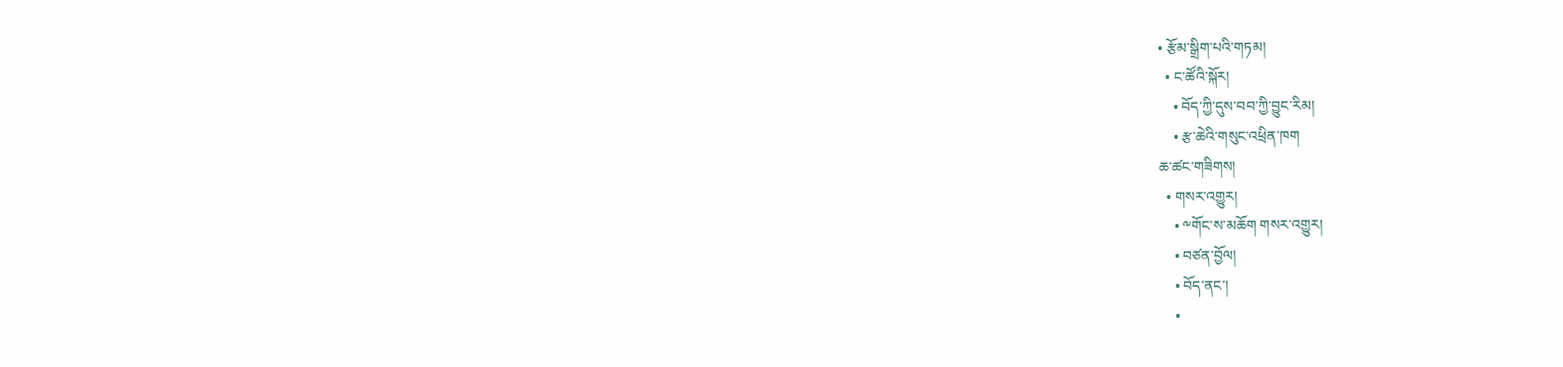• རྩོམ་སྒྲིག་པའི་གཏམ།
  • ང་ཚོའི་སྐོར།
    • བོད་ཀྱི་དུས་བབ་ཀྱི་བྱུང་རིམ།
    • རྩ་ཆེའི་གསུང་འཕྲིན་ཁག
ཆ་ཚང་གཟིགས།
  • གསར་འགྱུར།
    • ༸གོང་ས་མཆོག གསར་འགྱུར།
    • བཙན་བྱོལ།
    • བོད་ནང་།
    •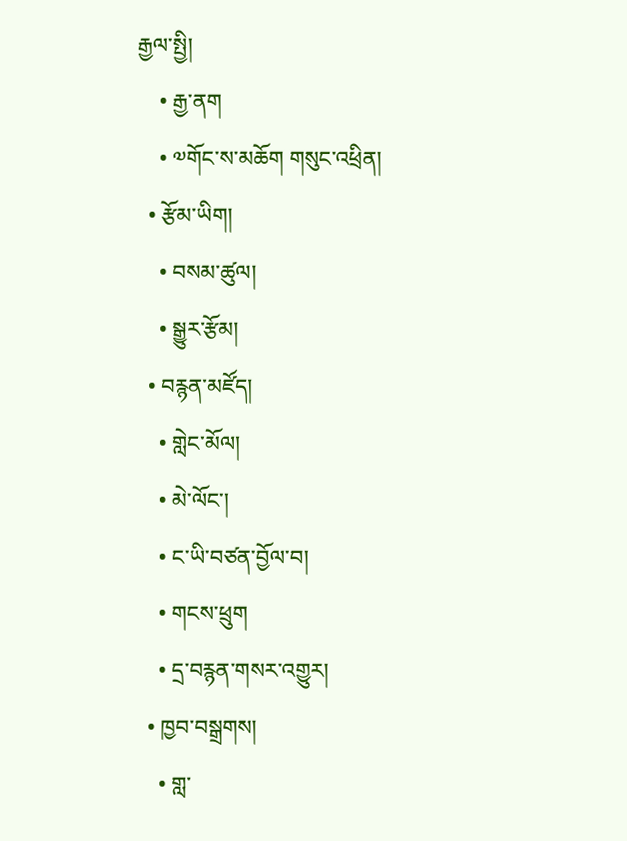རྒྱལ་སྤྱི།
    • རྒྱ་ནག
    • ༧གོང་ས་མཆོག གསུང་འཕྲིན།
  • རྩོམ་ཡིག།
    • བསམ་ཚུལ།
    • སྒྱུར་རྩོམ།
  • བརྙན་མཛོད།
    • གླེང་མོལ།
    • མེ་ལོང་།
    • ང་ཡི་བཙན་བྱོལ་བ།
    • གངས་ཕྲུག
    • དྲ་བརྙན་གསར་འགྱུར།
  • ཁྱབ་བསྒྲགས།
    • གླ་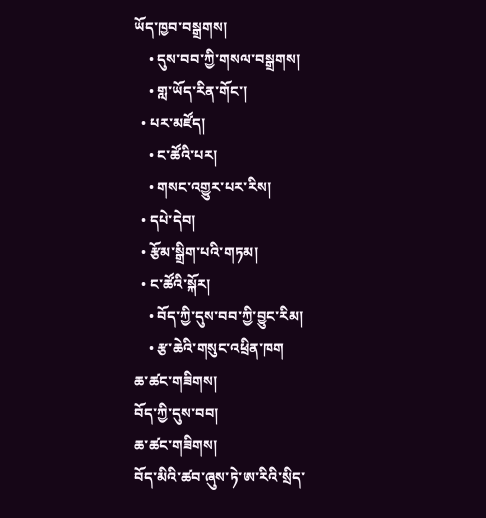ཡོད་ཁྱབ་བསྒྲགས།
    • དུས་བབ་ཀྱི་གསལ་བསྒྲགས།
    • གླ་ཡོད་རིན་གོང་།
  • པར་མཛོད།
    • ང་ཚོའི་པར།
    • གསང་འགྱུར་པར་རིས།
  • དཔེ་དེབ།
  • རྩོམ་སྒྲིག་པའི་གཏམ།
  • ང་ཚོའི་སྐོར།
    • བོད་ཀྱི་དུས་བབ་ཀྱི་བྱུང་རིམ།
    • རྩ་ཆེའི་གསུང་འཕྲིན་ཁག
ཆ་ཚང་གཟིགས།
བོད་ཀྱི་དུས་བབ།
ཆ་ཚང་གཟིགས།
བོད་མིའི་ཚབ་ཞུས་ཏེ་ཨ་རིའི་སྲིད་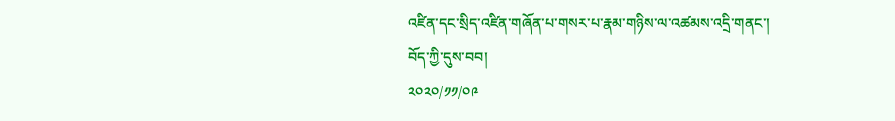འཛིན་དང་སྲིད་འཛིན་གཞོན་པ་གསར་པ་རྣམ་གཉིས་ལ་འཚམས་འདྲི་གནང་།
བོད་ཀྱི་དུས་བབ།
༢༠༢༠/༡༡/༠༩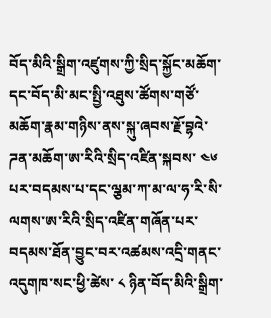བོད་མིའི་སྒྲིག་འཛུགས་ཀྱི་སྲིད་སྐྱོང་མཆོག་དང་བོད་མི་མང་སྤྱི་འཐུས་ཚོགས་གཙོ་མཆོག་རྣམ་གཉིས་ནས་སྐུ་ཞབས་རྗོ་བྷའེ་ཌན་མཆོག་ཨ་རིའི་སྲིད་འཛིན་སྐབས་ ༤༦ པར་བདམས་པ་དང་ལྕམ་ཀ་མ་ལ་ཧ་རི་སི་ལགས་ཨ་རིའི་སྲིད་འཛིན་གཞོན་པར་བདམས་ཐོན་བྱུང་བར་འཚམས་འདྲི་གནང་འདུགཁ་སང་ཕྱི་ཚེས་ ༨ ཉིན་བོད་མིའི་སྒྲིག་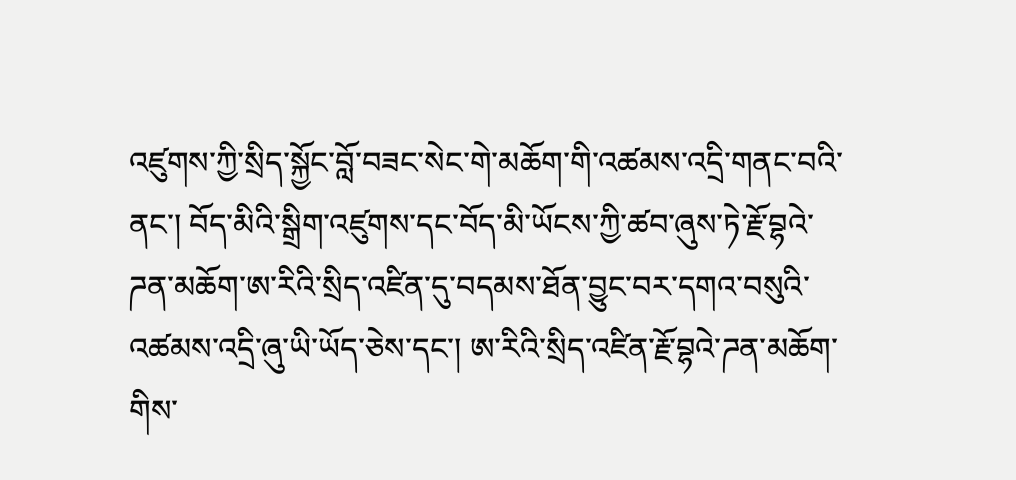འཛུགས་ཀྱི་སྲིད་སྐྱོང་བློ་བཟང་སེང་གེ་མཆོག་གི་འཚམས་འདྲི་གནང་བའི་ནང་། བོད་མིའི་སྒྲིག་འཛུགས་དང་བོད་མི་ཡོངས་ཀྱི་ཚབ་ཞུས་ཏེ་རྗོ་བྷའེ་ཌན་མཆོག་ཨ་རིའི་སྲིད་འཛིན་དུ་བདམས་ཐོན་བྱུང་བར་དགའ་བསུའི་འཚམས་འདྲི་ཞུ་ཡི་ཡོད་ཅེས་དང་། ཨ་རིའི་སྲིད་འཛིན་རྗོ་བྷའེ་ཌན་མཆོག་གིས་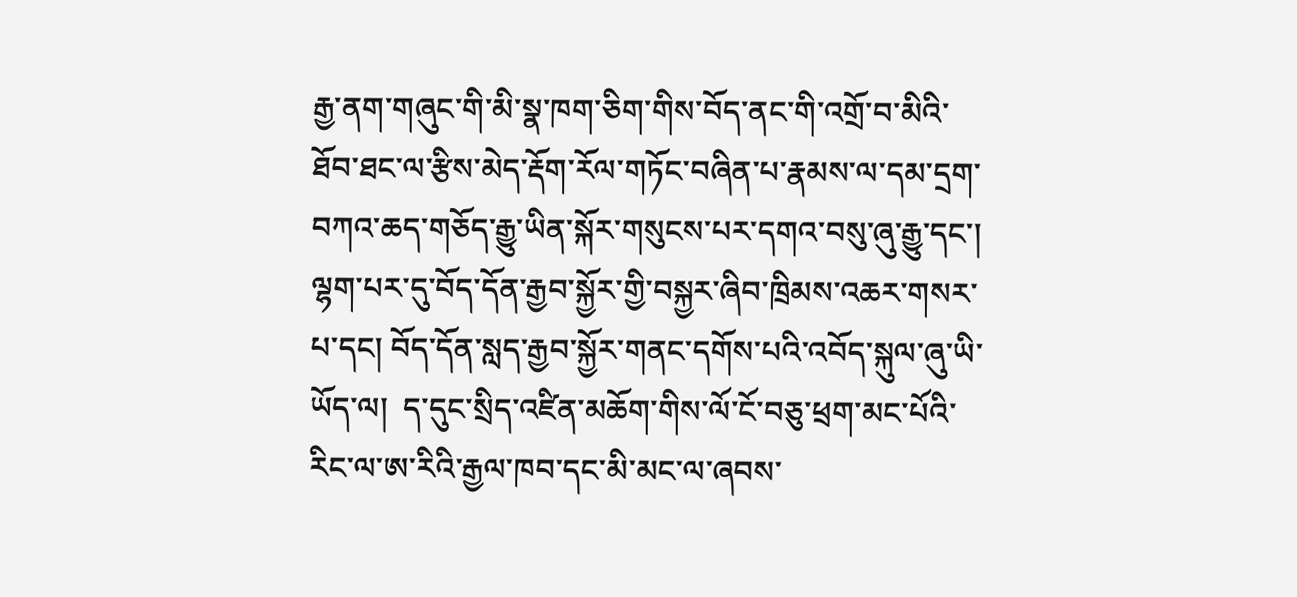རྒྱ་ནག་གཞུང་གི་མི་སྣ་ཁག་ཅིག་གིས་བོད་ནང་གི་འགྲོ་བ་མིའི་ཐོབ་ཐང་ལ་རྩིས་མེད་རྡོག་རོལ་གཏོང་བཞིན་པ་རྣམས་ལ་དམ་དྲག་བཀའ་ཆད་གཅོད་རྒྱུ་ཡིན་སྐོར་གསུངས་པར་དགའ་བསུ་ཞུ་རྒྱུ་དང་།  ལྷག་པར་དུ་བོད་དོན་རྒྱབ་སྐྱོར་གྱི་བསྐྱར་ཞིབ་ཁྲིམས་འཆར་གསར་པ་དང། བོད་དོན་སླད་རྒྱབ་སྐྱོར་གནང་དགོས་པའི་འབོད་སྐུལ་ཞུ་ཡི་ཡོད་ལ།  ད་དུང་སྲིད་འཛིན་མཆོག་གིས་ལོ་ངོ་བཅུ་ཕྲག་མང་པོའི་རིང་ལ་ཨ་རིའི་རྒྱལ་ཁབ་དང་མི་མང་ལ་ཞབས་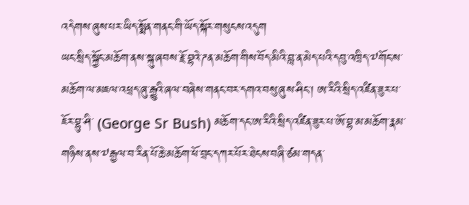འདེགས་ཞུས་པར་ཡིད་སྨོན་གནང་གི་ཡོད་སྐོར་གསུངས་འདུག
ཡང་སྲིད་སྐྱོང་མཆོག་ནས་སྐུ་ཞབས་རྗོ་བྷའེ་ཌན་མཆོག་གིས་བོད་མིའི་བླ་ན་མེད་པའི་དབུ་འཁྲིད་༧གོང་ས་མཆོག་ལ་མཇལ་འཕྲད་ཞུ་རྒྱུའི་ཞལ་བཞེས་གནང་བར་དགའ་བསུ་ཞུས་ཤིང་། ཨ་རིའི་སྲིད་འཛིན་ཟུར་པ་ཇོར་བྷུ་ཤི་ (George Sr Bush) མཆོག་དང་ཨ་རིའི་སྲིད་འཛིན་ཟུར་པ་ཨོ་བྷ་མ་མཆོག་རྣམ་གཉིས་ནས་༧རྒྱལ་བ་རིན་པོ་ཆེ་མཆོག་ཕོ་བྲང་དཀར་པོར་ཐེངས་བཞི་ཙམ་གདན་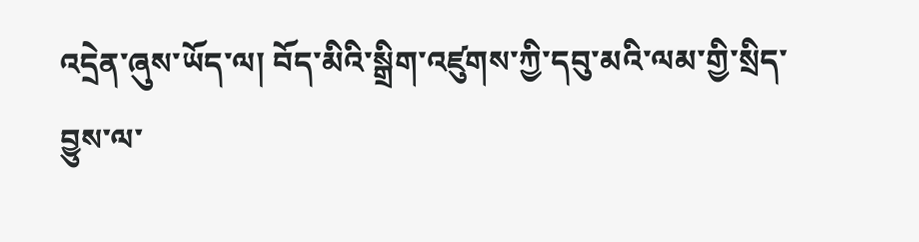འདྲེན་ཞུས་ཡོད་ལ། བོད་མིའི་སྒྲིག་འཛུགས་ཀྱི་དབུ་མའི་ལམ་གྱི་སྲིད་བྱུས་ལ་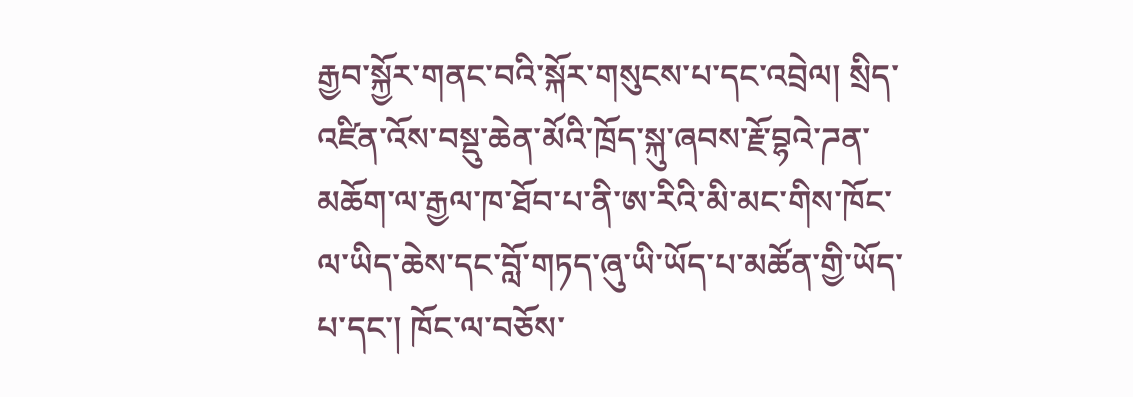རྒྱབ་སྐྱོར་གནང་བའི་སྐོར་གསུངས་པ་དང་འབྲེལ། སྲིད་འཛིན་འོས་བསྡུ་ཆེན་མོའི་ཁྲོད་སྐུ་ཞབས་རྗོ་བྷའེ་ཌན་མཆོག་ལ་རྒྱལ་ཁ་ཐོབ་པ་ནི་ཨ་རིའི་མི་མང་གིས་ཁོང་ལ་ཡིད་ཆེས་དང་བློ་གཏད་ཞུ་ཡི་ཡོད་པ་མཚོན་གྱི་ཡོད་པ་དང་། ཁོང་ལ་བཅོས་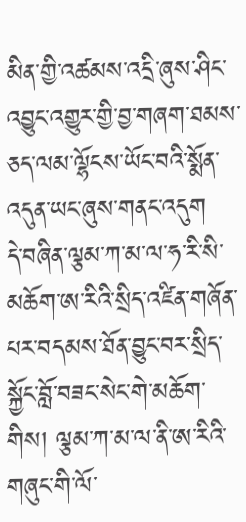མིན་གྱི་འཚམས་འདྲི་ཞུས་ཤིང་འབྱུང་འགྱུར་གྱི་བྱ་གཞག་ཐམས་ཅད་ལམ་ལྷོངས་ཡོང་བའི་སྨོན་འདུན་ཡང་ཞུས་གནང་འདུག
དེ་བཞིན་ལྕམ་ཀ་མ་ལ་ཧ་རི་སི་མཆོག་ཨ་རིའི་སྲིད་འཛིན་གཞོན་པར་བདམས་ཐོན་བྱུང་བར་སྲིད་སྐྱོང་བློ་བཟང་སེང་གེ་མཆོག་གིས། ལྕམ་ཀ་མ་ལ་ནི་ཨ་རིའི་གཞུང་གི་ལོ་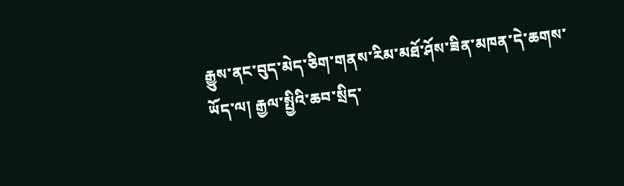རྒྱུས་ནང་བུད་མེད་ཅིག་གནས་རིམ་མཐོ་ཤོས་ཟིན་མཁན་དེ་ཆགས་ཡོད་ལ། རྒྱལ་སྤྱིའི་ཆབ་སྲིད་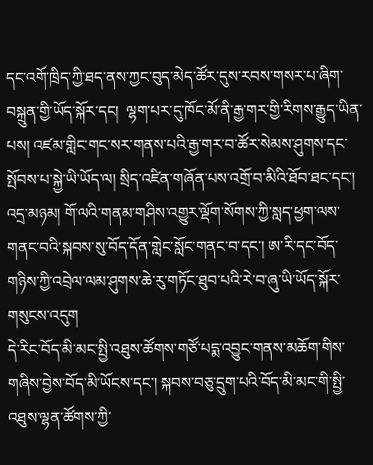དང་འགོ་ཁྲིད་ཀྱི་ཐད་ནས་ཀྱང་བུད་མེད་ཚོར་དུས་རབས་གསར་པ་ཞིག་བསྐྲུན་གྱི་ཡོད་སྐོར་དང།  ལྷག་པར་དུ་ཁོང་མོ་ནི་རྒྱ་གར་གྱི་རིགས་རྒྱུད་ཡིན་པས། འཛམ་གླིང་གང་སར་གནས་པའི་རྒྱ་གར་བ་ཚོར་སེམས་ཤུགས་དང་སྤོབས་པ་སྐྱེ་ཡི་ཡོད་ལ། སྲིད་འཛིན་གཞོན་པས་འགྲོ་བ་མིའི་ཐོབ་ཐང་དང་། འདྲ་མཉམ། གོ་ལའི་གནམ་གཤིས་འགྱུར་ལྡོག་སོགས་ཀྱི་སླད་ཕྱག་ལས་གནང་བའི་སྐབས་སུ་བོད་དོན་གླེང་སློང་གནང་བ་དང་། ཨ་རི་དང་བོད་གཉིས་ཀྱི་འབྲེལ་ལམ་ཤུགས་ཆེ་རུ་གཏོང་ཐུབ་པའི་རེ་བ་ཞུ་ཡི་ཡོད་སྐོར་གསུངས་འདུག
དེ་རིང་བོད་མི་མང་སྤྱི་འཐུས་ཚོགས་གཙོ་པདྨ་འབྱུང་གནས་མཆོག་གིས་གཞིས་བྱེས་བོད་མི་ཡོངས་དང་། སྐབས་བཅུ་དྲུག་པའི་བོད་མི་མང་གི་སྤྱི་འཐུས་ལྷན་ཚོགས་ཀྱི་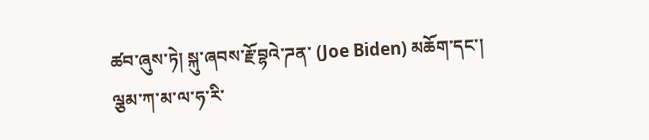ཚབ་ཞུས་ཏེ། སྐུ་ཞབས་རྗོ་བྷའེ་ཌན་ (Joe Biden) མཆོག་དང་། ལྕམ་ཀ་མ་ལ་ཧ་རི་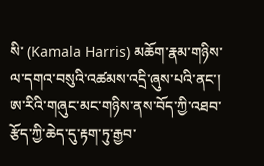སི་ (Kamala Harris) མཆོག་རྣམ་གཉིས་ལ་དགའ་བསུའི་འཚམས་འདྲི་ཞུས་པའི་ནང་། ཨ་རིའི་གཞུང་མང་གཉིས་ནས་བོད་ཀྱི་འཐབ་རྩོད་ཀྱི་ཆེད་དུ་རྟག་ཏུ་རྒྱབ་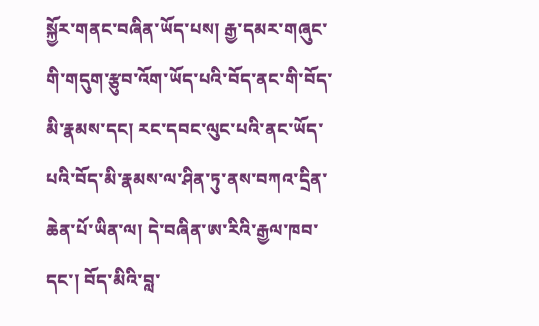སྐྱོར་གནང་བཞིན་ཡོད་པས། རྒྱ་དམར་གཞུང་གི་གདུག་རྩུབ་འོག་ཡོད་པའི་བོད་ནང་གི་བོད་མི་རྣམས་དང། རང་དབང་ལུང་པའི་ནང་ཡོད་པའི་བོད་མི་རྣམས་ལ་ཤིན་ཏུ་ནས་བཀའ་དྲིན་ཆེན་པོ་ཡིན་ལ། དེ་བཞིན་ཨ་རིའི་རྒྱལ་ཁབ་དང་། བོད་མིའི་བླ་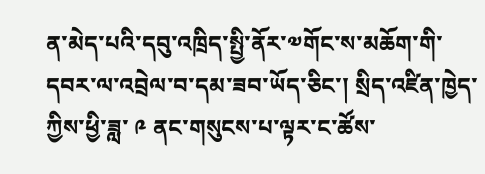ན་མེད་པའི་དབུ་འཁྲིད་སྤྱི་ནོར་༧གོང་ས་མཆོག་གི་དབར་ལ་འབྲེལ་བ་དམ་ཟབ་ཡོད་ཅིང་། སྲིད་འཛིན་ཁྱེད་ཀྱིས་ཕྱི་ཟླ་ ༩ ནང་གསུངས་པ་ལྟར་ང་ཚོས་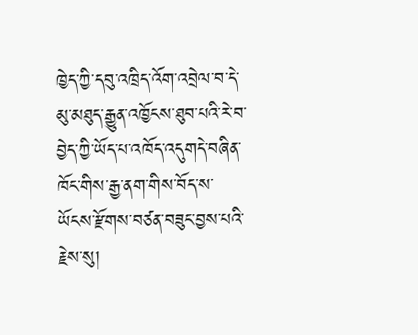ཁྱེད་ཀྱི་དབུ་འཁྲིད་འོག་འབྲེལ་བ་དེ་མུ་མཐུད་རྒྱུན་འཁྱོངས་ཐུབ་པའི་རེ་བ་བྱེད་ཀྱི་ཡོད་པ་འཁོད་འདུགདེ་བཞིན་ཁོང་གིས་རྒྱ་ནག་གིས་བོད་ས་ཡོངས་རྫོགས་བཙན་བཟུང་བྱས་པའི་རྗེས་སུ།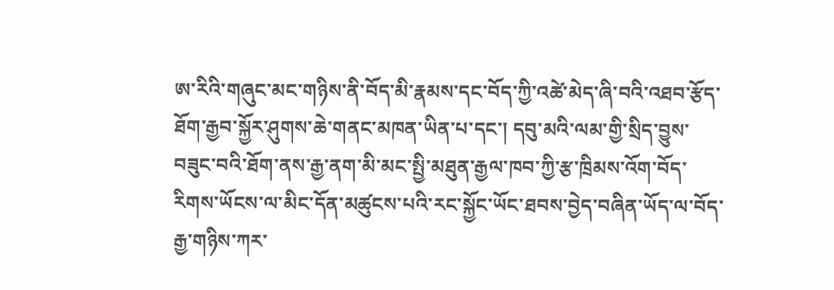ཨ་རིའི་གཞུང་མང་གཉིས་ནི་བོད་མི་རྣམས་དང་བོད་ཀྱི་འཚེ་མེད་ཞི་བའི་འཐབ་རྩོད་ཐོག་རྒྱབ་སྐྱོར་ཤུགས་ཆེ་གནང་མཁན་ཡིན་པ་དང་། དབུ་མའི་ལམ་གྱི་སྲིད་བྱུས་བཟུང་བའི་ཐོག་ནས་རྒྱ་ནག་མི་མང་སྤྱི་མཐུན་རྒྱལ་ཁབ་ཀྱི་རྩ་ཁྲིམས་འོག་བོད་རིགས་ཡོངས་ལ་མིང་དོན་མཚུངས་པའི་རང་སྐྱོང་ཡོང་ཐབས་བྱེད་བཞིན་ཡོད་ལ་བོད་རྒྱ་གཉིས་ཀར་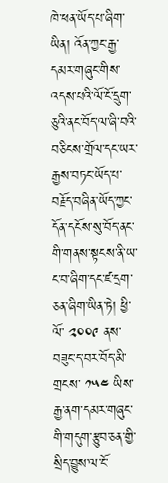ཁེ་ཕན་ཡོད་པ་ཞིག་ཡིན། འོན་ཀྱང་རྒྱ་དམར་གཞུང་གིས་འདས་པའི་ལོ་ངོ་དྲུག་ཅུའི་ནང་བོད་ལ་ཞི་བའི་བཅིངས་གྲོལ་དང་ཡར་རྒྱས་བཏང་ཡོད་པ་བརྗོད་བཞིན་ཡོད་ཀྱང་དོན་དངོས་སུ་བོད་ནང་གི་གནས་སྟངས་ནི་ཡ་ང་བ་ཞིག་དང་ཛ་དྲག་ཅན་ཞིག་ཡིན་ཏེ། ཕྱི་ལོ་ ༢༠༠༩ ནས་བཟུང་ད་བར་བོད་མི་གྲངས་ ༡༥༤ ཡིས་རྒྱ་ནག་དམར་གཞུང་གི་གདུག་རྩུབ་ཅན་གྱི་སྲིད་བྱུས་ལ་ངོ་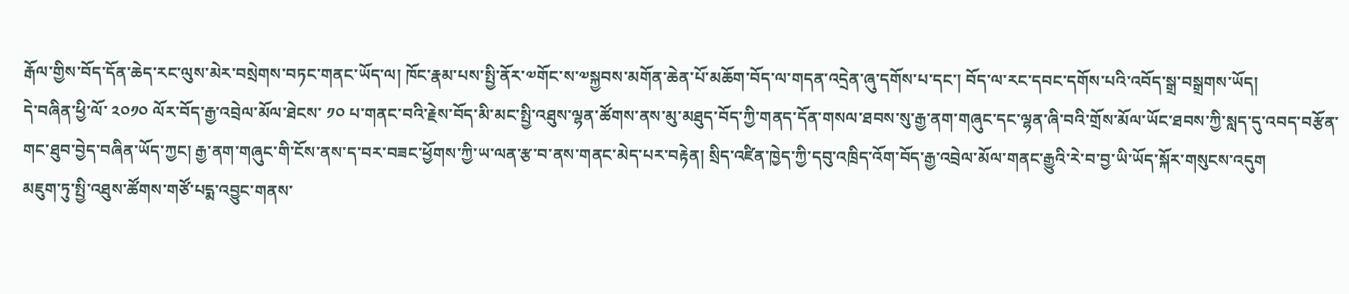རྒོལ་གྱིས་བོད་དོན་ཆེད་རང་ལུས་མེར་བསྲེགས་བཏང་གནང་ཡོད་ལ། ཁོང་རྣམ་པས་སྤྱི་ནོར་༧གོང་ས་༧སྐྱབས་མགོན་ཆེན་པོ་མཆོག་བོད་ལ་གདན་འདྲེན་ཞུ་དགོས་པ་དང་། བོད་ལ་རང་དབང་དགོས་པའི་འབོད་སྒྲ་བསྒྲགས་ཡོད།
དེ་བཞིན་ཕྱི་ལོ་ ༢༠༡༠ ལོར་བོད་རྒྱ་འབྲེལ་མོལ་ཐེངས་ ༡༠ པ་གནང་བའི་རྗེས་བོད་མི་མང་སྤྱི་འཐུས་ལྷན་ཚོགས་ནས་མུ་མཐུད་བོད་ཀྱི་གནད་དོན་གསལ་ཐབས་སུ་རྒྱ་ནག་གཞུང་དང་ལྷན་ཞི་བའི་གྲོས་མོལ་ཡོང་ཐབས་ཀྱི་སླད་དུ་འབད་བརྩོན་གང་ཐུབ་བྱེད་བཞིན་ཡོད་ཀྱང། རྒྱ་ནག་གཞུང་གི་ངོས་ནས་ད་བར་བཟང་ཕྱོགས་ཀྱི་ཡ་ལན་རྩ་བ་ནས་གནང་མེད་པར་བརྟེན། སྲིད་འཛིན་ཁྱེད་ཀྱི་དབུ་འཁྲིད་འོག་བོད་རྒྱ་འབྲེལ་མོལ་གནང་རྒྱུའི་རེ་བ་བྱ་ཡི་ཡོད་སྐོར་གསུངས་འདུག
མཇུག་ཏུ་སྤྱི་འཐུས་ཚོགས་གཙོ་པདྨ་འབྱུང་གནས་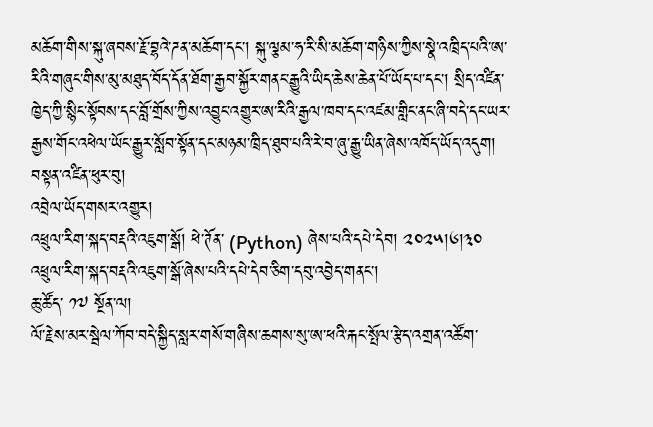མཆོག་གིས་སྐུ་ཞབས་རྗོ་བྷའེ་ཌན་མཆོག་དང་། སྐུ་ལྕམ་ཧ་རི་སི་མཆོག་གཉིས་ཀྱིས་སྣེ་འཁྲིད་པའི་ཨ་རིའི་གཞུང་གིས་མུ་མཐུད་བོད་དོན་ཐོག་རྒྱབ་སྐྱོར་གནང་རྒྱུའི་ཡིད་ཆེས་ཆེན་པོ་ཡོད་པ་དང་། སྲིད་འཛིན་ཁྱེད་ཀྱི་སྙིང་སྟོབས་དང་བློ་གྲོས་ཀྱིས་འབྱུང་འགྱུར་ཨ་རིའི་རྒྱལ་ཁབ་དང་འཛམ་གླིང་ནང་ཞི་བདེ་དང་ཡར་རྒྱས་གོང་འཕེལ་ཡོང་རྒྱུར་སློབ་སྟོན་དང་མཉམ་ཁྲིད་ཐུབ་པའི་རེ་བ་ཞུ་རྒྱུ་ཡིན་ཞེས་འཁོད་ཡོད་འདུག།
བསྟན་འཛིན་ཕུར་བུ།
འབྲེལ་ཡོད་གསར་འགྱུར།
འཕྲུལ་རིག་སྐད་བརྡའི་འཇུག་སྒོ། ཕེ་ཊོན་ (Python) ཞེས་པའི་དཔེ་དེབ། ༢༠༢༥།༦།༣༠
འཕྲུལ་རིག་སྐད་བརྡའི་འཇུག་སྒོ་ཞེས་པའི་དཔེ་དེབ་ཅིག་དབུ་འབྱེད་གནང་།
ཆུ་ཚོད་ ༡༧ སྔོན་ལ།
ལོ་རྗེས་མར་སྦེལ་ཀོབ་བདེ་སྐྱིད་སླར་གསོ་གཞིས་ཆགས་སུ་ཨ་ཕའི་རྐང་སྤོལ་རྩེད་འགྲན་འཚོག་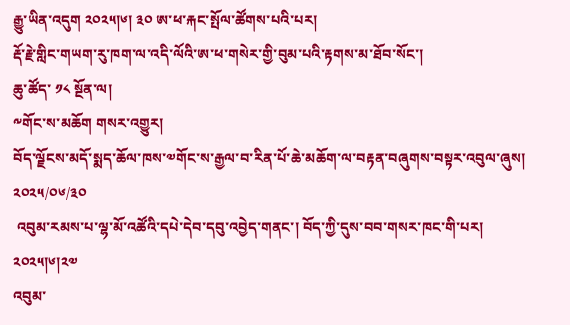རྒྱུ་ཡིན་འདུག ༢༠༢༥།༦། ༣༠ ཨ་ཕ་རྐང་སྤོལ་ཚོགས་པའི་པར།
རྡོ་རྗེ་གླིང་གཡག་རུ་ཁག་ལ་འདི་ལོའི་ཨ་ཕ་གསེར་གྱི་བུམ་པའི་རྟགས་མ་ཐོབ་སོང་།
ཆུ་ཚོད་ ༡༨ སྔོན་ལ།
༸གོང་ས་མཆོག གསར་འགྱུར།
བོད་ལྗོངས་མདོ་སྨད་ཆོལ་ཁས་༧གོང་ས་རྒྱལ་བ་རིན་པོ་ཆེ་མཆོག་ལ་བརྟན་བཞུགས་བསྟར་འབུལ་ཞུས།
༢༠༢༥/༠༦/༣༠
 འབུམ་རམས་པ་ལྷ་མོ་འཚོའི་དཔེ་དེབ་དབུ་འབྱེད་གནང་། བོད་ཀྱི་དུས་བབ་གསར་ཁང་གི་པར། ༢༠༢༥།༦།༢༧
འབུམ་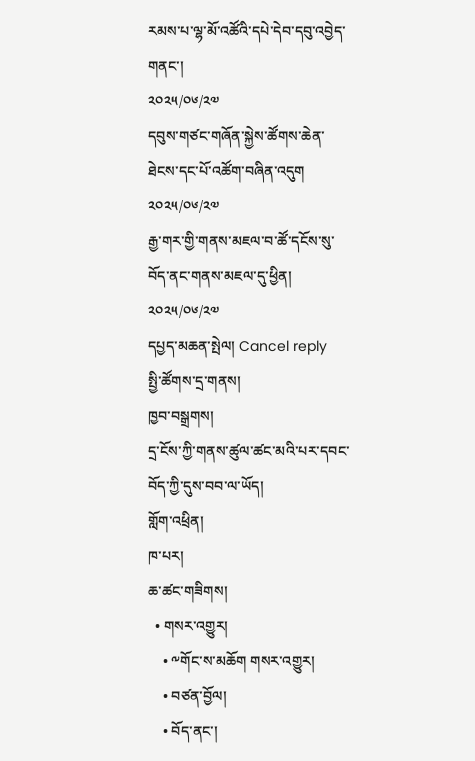རམས་པ་ལྷ་མོ་འཚོའི་དཔེ་དེབ་དབུ་འབྱེད་གནང་།
༢༠༢༥/༠༦/༢༧
དབུས་གཙང་གཞོན་སྐྱེས་ཚོགས་ཆེན་ཐེངས་དང་པོ་འཚོག་བཞིན་འདུག
༢༠༢༥/༠༦/༢༧
རྒྱ་གར་གྱི་གནས་མཇལ་བ་ཚོ་དངོས་སུ་བོད་ནང་གནས་མཇལ་དུ་ཕྱིན།
༢༠༢༥/༠༦/༢༧
དཔྱད་མཆན་སྤེལ། Cancel reply
སྤྱི་ཚོགས་དྲ་གནས།
ཁྱབ་བསྒྲགས།
དྲ་ངོས་ཀྱི་གནས་ཚུལ་ཚང་མའི་པར་དབང་བོད་ཀྱི་དུས་བབ་ལ་ཡོད།
གློག་འཕྲིན།
ཁ་པར།
ཆ་ཚང་གཟིགས།
  • གསར་འགྱུར།
    • ༸གོང་ས་མཆོག གསར་འགྱུར།
    • བཙན་བྱོལ།
    • བོད་ནང་།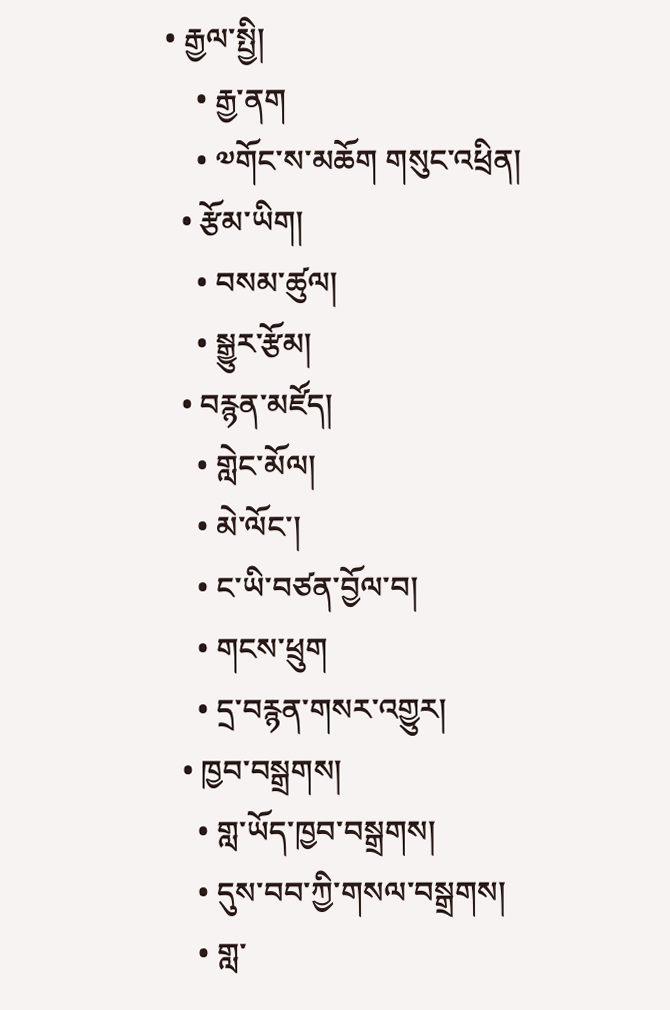• རྒྱལ་སྤྱི།
    • རྒྱ་ནག
    • ༧གོང་ས་མཆོག གསུང་འཕྲིན།
  • རྩོམ་ཡིག།
    • བསམ་ཚུལ།
    • སྒྱུར་རྩོམ།
  • བརྙན་མཛོད།
    • གླེང་མོལ།
    • མེ་ལོང་།
    • ང་ཡི་བཙན་བྱོལ་བ།
    • གངས་ཕྲུག
    • དྲ་བརྙན་གསར་འགྱུར།
  • ཁྱབ་བསྒྲགས།
    • གླ་ཡོད་ཁྱབ་བསྒྲགས།
    • དུས་བབ་ཀྱི་གསལ་བསྒྲགས།
    • གླ་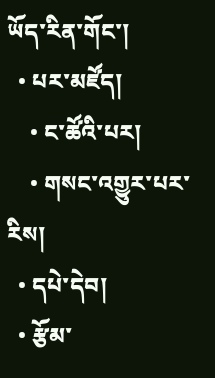ཡོད་རིན་གོང་།
  • པར་མཛོད།
    • ང་ཚོའི་པར།
    • གསང་འགྱུར་པར་རིས།
  • དཔེ་དེབ།
  • རྩོམ་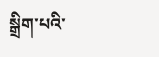སྒྲིག་པའི་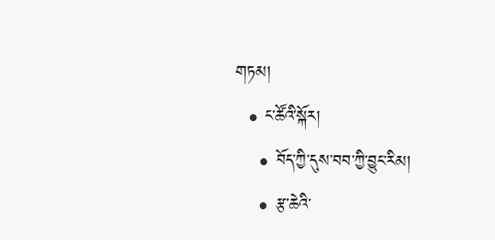གཏམ།
  • ང་ཚོའི་སྐོར།
    • བོད་ཀྱི་དུས་བབ་ཀྱི་བྱུང་རིམ།
    • རྩ་ཆེའི་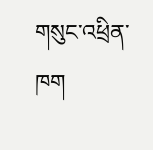གསུང་འཕྲིན་ཁག